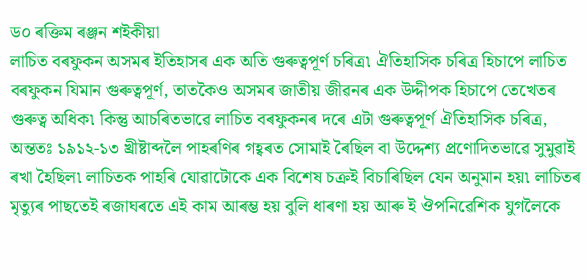ড০ ৰক্তিম ৰঞ্জন শইকীয়া
লাচিত বৰফুকন অসমৰ ইতিহাসৰ এক অতি গুৰুত্বপূর্ণ চৰিত্ৰ৷ ঐতিহাসিক চৰিত্ৰ হিচাপে লাচিত বৰফুকন যিমান গুৰুত্বপূর্ণ, তাতকৈও অসমৰ জাতীয় জীৱনৰ এক উদ্দীপক হিচাপে তেখেতৰ গুৰুত্ব অধিক৷ কিন্তু আচৰিতভাৱে লাচিত বৰফুকনৰ দৰে এটা গুৰুত্বপূর্ণ ঐতিহাসিক চৰিত্ৰ, অন্ততঃ ১৯১২-১৩ খ্ৰীষ্টাব্দলৈ পাহৰণিৰ গহ্বৰত সোমাই ৰৈছিল বা উদ্দেশ্য প্ৰণোদিতভাৱে সুমুৱাই ৰখা হৈছিল৷ লাচিতক পাহৰি যোৱাটোকে এক বিশেষ চক্ৰই বিচাৰিছিল যেন অনুমান হয়৷ লাচিতৰ মৃত্যুৰ পাছতেই ৰজাঘৰতে এই কাম আৰম্ভ হয় বুলি ধাৰণা হয় আৰু ই ঔপনিৱেশিক যুগলৈকে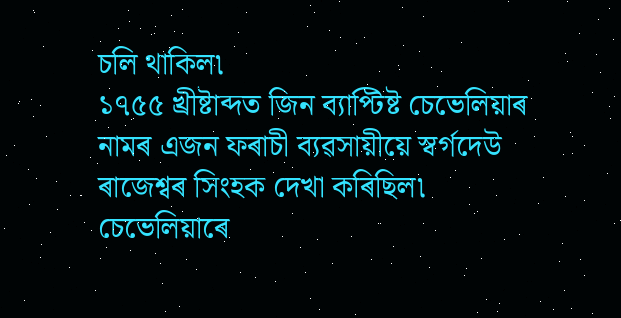চলি থাকিল৷
১৭৫৫ খ্ৰীষ্টাব্দত জিন ব্যাপ্টিষ্ট চেভেলিয়াৰ নামৰ এজন ফৰাচী ব্যৱসায়ীয়ে স্বর্গদেউ ৰাজেশ্বৰ সিংহক দেখা কৰিছিল৷ চেভেলিয়াৰে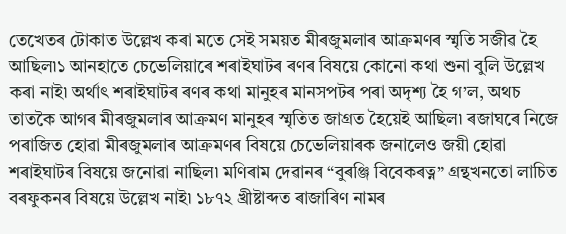তেখেতৰ টোকাত উল্লেখ কৰা মতে সেই সময়ত মীৰজুমলাৰ আক্ৰমণৰ স্মৃতি সজীৱ হৈ আছিল৷১ আনহাতে চেভেলিয়াৰে শৰাইঘাটৰ ৰণৰ বিষয়ে কোনো কথা শুনা বুলি উল্লেখ কৰা নাই৷ অর্থাৎ শৰাইঘাটৰ ৰণৰ কথা মানুহৰ মানসপটৰ পৰা অদৃশ্য হৈ গ’ল, অথচ তাতকৈ আগৰ মীৰজুমলাৰ আক্ৰমণ মানুহৰ স্মৃতিত জাগ্ৰত হৈয়েই আছিল৷ ৰজাঘৰে নিজে পৰাজিত হোৱা মীৰজুমলাৰ আক্ৰমণৰ বিষয়ে চেভেলিয়াৰক জনালেও জয়ী হোৱা শৰাইঘাটৰ বিষয়ে জনোৱা নাছিল৷ মণিৰাম দেৱানৰ “বুৰঞ্জি বিবেকৰত্ন” গ্ৰন্থখনতো লাচিত বৰফুকনৰ বিষয়ে উল্লেখ নাই৷ ১৮৭২ খ্ৰীষ্টাব্দত ৰাজাৰিণ নামৰ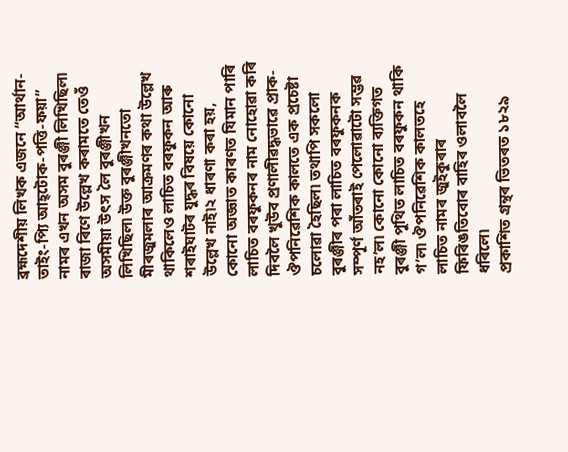ব্ৰহ্মদেশীয় লিখক এজনে “আৰ্থান-তাইং-প্যি আহ্টোক-পত্তি-ফয়া” নামৰ এখন অসম বুৰঞ্জী লিখিছিল৷ ৰাজা ৰিণে উল্লেখ কৰামতে তেওঁ অসমীয়া উৎস লৈ বুৰঞ্জীখন লিখিছিল৷ উক্ত বুৰঞ্জীখনতো মীৰজুমলাৰ আক্ৰমণৰ কথা উল্লেখ থাকিলেও লাচিত বৰফুকন আৰু শৰাইঘাটৰ যুদ্ধৰ বিষয়ে কোনো উল্লেখ নাই৷২ ধাৰণা কৰা হয়, কোনো অজ্ঞাত কাৰণত যিমান পাৰি লাচিত বৰফুকনৰ নাম নোহোৱা কৰি দিবলৈ খুউব প্ৰণালীৱদ্ধভাৱে প্ৰাক-ঔপনিৱেশিক কালতে এক প্ৰচেষ্টা চলোৱা হৈছিল৷ তথাপি সকলো বুৰঞ্জীৰ পৰা লাচিত বৰফুকনক সম্পূর্ণ আঁতৰাই পেলোৱাটো সম্ভৱ নহ’ল৷ কোনো কোনো ব্যক্তিগত বুৰঞ্জী পুথিত লাচিত বৰফুকন থাকি গ’ল৷ ঔপনিৱেশিক কালতহে লাচিত নামৰ জুইকুৰাৰ ফিৰিঙতিবোৰ বাহিৰ ওলাবলৈ ধৰিলে৷
প্ৰকাশিত গ্ৰন্থৰ ভিতৰত ১৮২৯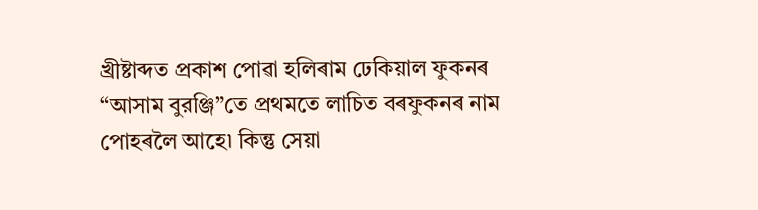খ্ৰীষ্টাব্দত প্ৰকাশ পোৱা হলিৰাম ঢেকিয়াল ফুকনৰ “আসাম বুরঞ্জি”তে প্ৰথমতে লাচিত বৰফুকনৰ নাম পোহৰলৈ আহে৷ কিন্তু সেয়া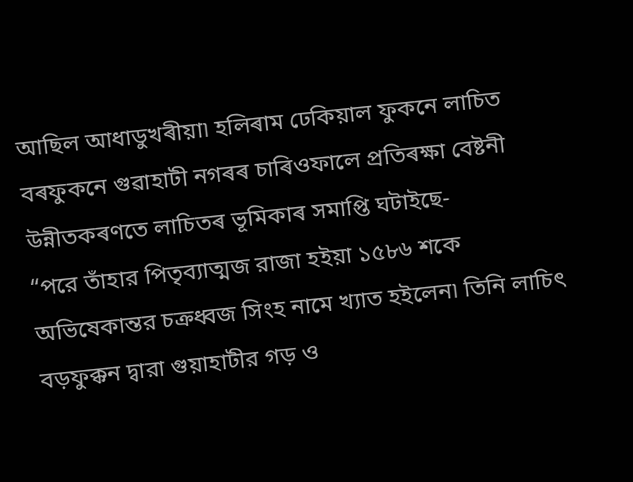আছিল আধাডুখৰীয়া৷ হলিৰাম ঢেকিয়াল ফুকনে লাচিত বৰফুকনে গুৱাহাটী নগৰৰ চাৰিওফালে প্ৰতিৰক্ষা বেষ্টনী উন্নীতকৰণতে লাচিতৰ ভূমিকাৰ সমাপ্তি ঘটাইছে-
“পরে তাঁহার পিতৃব্যাত্মজ রাজা হইয়া ১৫৮৬ শকে অভিষেকান্তর চক্ৰধ্বজ সিংহ নামে খ্যাত হইলেন৷ তিনি লাচিৎ বড়ফুক্কন দ্বারা গুয়াহাটীর গড় ও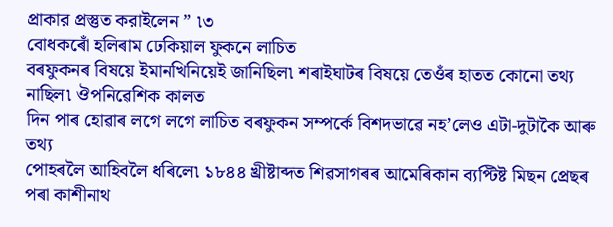প্ৰাকার প্ৰস্তুত করাইলেন ” ৷৩
বোধকৰোঁ হলিৰাম ঢেকিয়াল ফুকনে লাচিত
বৰফুকনৰ বিষয়ে ইমানখিনিয়েই জানিছিল৷ শৰাইঘাটৰ বিষয়ে তেওঁৰ হাতত কোনো তথ্য নাছিল৷ ঔপনিৱেশিক কালত
দিন পাৰ হোৱাৰ লগে লগে লাচিত বৰফুকন সম্পর্কে বিশদভাৱে নহ’লেও এটা-দুটাকৈ আৰু তথ্য
পোহৰলৈ আহিবলৈ ধৰিলে৷ ১৮৪৪ খ্ৰীষ্টাব্দত শিৱসাগৰৰ আমেৰিকান ব্যপ্টিষ্ট মিছন প্ৰেছৰ
পৰা কাশীনাথ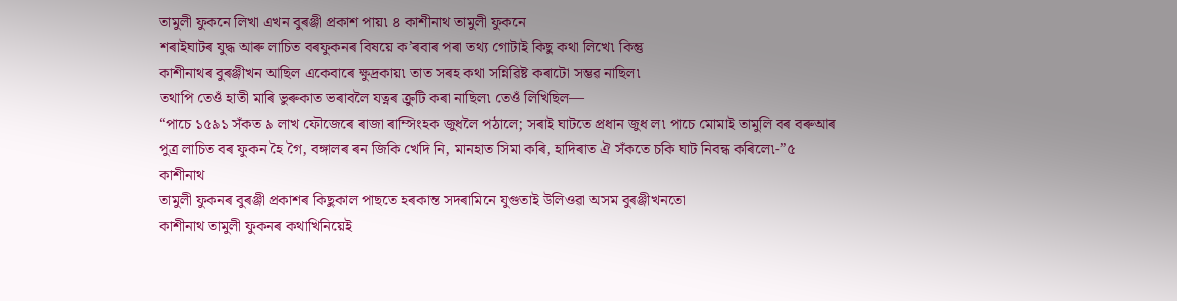তামুলী ফুকনে লিখা এখন বুৰঞ্জী প্ৰকাশ পায়৷ ৪ কাশীনাথ তামুলী ফুকনে
শৰাইঘাটৰ যুদ্ধ আৰু লাচিত বৰফুকনৰ বিষয়ে ক’ৰবাৰ পৰা তথ্য গোটাই কিছু কথা লিখে৷ কিন্তু
কাশীনাথৰ বুৰঞ্জীখন আছিল একেবাৰে ক্ষুদ্ৰকায়৷ তাত সৰহ কথা সন্নিৱিষ্ট কৰাটো সম্ভৱ নাছিল৷
তথাপি তেওঁ হাতী মাৰি ভুৰুকাত ভৰাবলৈ যত্নৰ ক্ৰুটি কৰা নাছিল৷ তেওঁ লিখিছিল—
“পাচে ১৫৯১ সঁকত ৯ লাখ ফৌজেৰে ৰাজা ৰাম্সিংহক জুধলৈ পঠালে; সৰাই ঘাটতে প্ৰধান জুধ ল৷ পাচে মোমাই তামুলি বৰ বৰুআৰ পুত্ৰ লাচিত বৰ ফুকন হৈ গৈ, বঙ্গালৰ ৰন জিকি খেদি নি, মানহাত সিমা কৰি, হাদিৰাত ঐ সঁকতে চকি ঘাট নিবন্ধ কৰিলে৷-”৫
কাশীনাথ
তামুলী ফুকনৰ বুৰঞ্জী প্ৰকাশৰ কিছুকাল পাছতে হৰকান্ত সদৰামিনে যুগুতাই উলিওৱা অসম বুৰঞ্জীখনতো
কাশীনাথ তামুলী ফুকনৰ কথাখিনিয়েই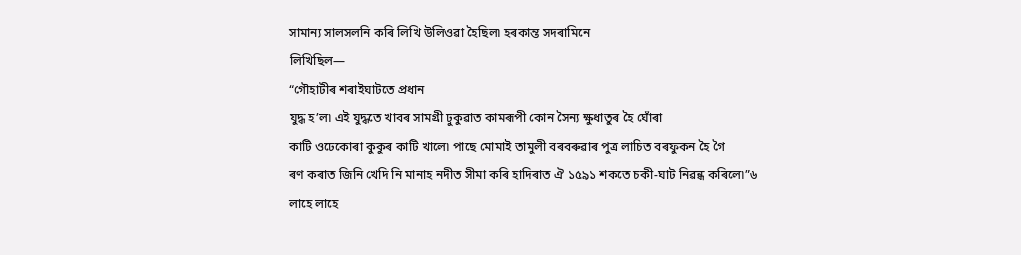সামান্য সালসলনি কৰি লিখি উলিওৱা হৈছিল৷ হৰকান্ত সদৰামিনে
লিখিছিল—
“গৌহাটীৰ শৰাইঘাটতে প্ৰধান
যুদ্ধ হ’ল৷ এই যুদ্ধতে খাবৰ সামগ্ৰী ঢুকুৱাত কামৰূপী কোন সৈন্য ক্ষুধাতুৰ হৈ ঘোঁৰা
কাটি ওঢেকোৰা কুকুৰ কাটি খালে৷ পাছে মোমাই তামুলী বৰবৰুৱাৰ পুত্ৰ লাচিত বৰফুকন হৈ গৈ
ৰণ কৰাত জিনি খেদি নি মানাহ নদীত সীমা কৰি হাদিৰাত ঐ ১৫৯১ শকতে চকী-ঘাট নিৱন্ধ কৰিলে৷”৬
লাহে লাহে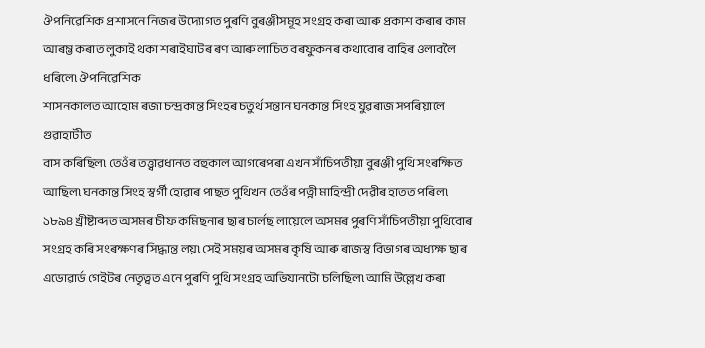ঔপনিৱেশিক প্ৰশাসনে নিজৰ উদ্যোগত পুৰণি বুৰঞ্জীসমূহ সংগ্ৰহ কৰা আৰু প্ৰকাশ কৰাৰ কাম
আৰম্ভ কৰাত লুকাই থকা শৰাইঘাটৰ ৰণ আৰু লাচিত বৰফুকনৰ কথাবোৰ বাহিৰ ওলাবলৈ ধৰিলে৷ ঔপনিৱেশিক
শাসনকালত আহোম ৰজা চন্দ্ৰকান্ত সিংহৰ চতুর্থ সন্তান ঘনকান্ত সিংহ যুৱৰাজ সপৰিয়ালে গুৱাহাটীত
বাস কৰিছিল৷ তেওঁৰ তত্ত্বাৱধানত বহুকাল আগৰেপৰা এখন সাঁচিপতীয়া বুৰঞ্জী পুথি সংৰক্ষিত
আছিল৷ ঘনকান্ত সিংহ স্বর্গী হোৱাৰ পাছত পুথিখন তেওঁৰ পত্নী মাহিন্দ্ৰী দেৱীৰ হাতত পৰিল৷
১৮৯৪ খ্ৰীষ্টাব্দত অসমৰ চীফ কমিছনাৰ ছাৰ চার্লছ লায়েলে অসমৰ পুৰণি সাঁচিপতীয়া পুথিবোৰ
সংগ্ৰহ কৰি সংৰক্ষণৰ সিদ্ধান্ত লয়৷ সেই সময়ৰ অসমৰ কৃষি আৰু ৰাজস্ব বিভাগৰ অধ্যক্ষ ছাৰ
এডোৱার্ড গেইটৰ নেতৃত্বত এনে পুৰণি পুথি সংগ্ৰহ অভিযানটো চলিছিল৷ আমি উল্লেখ কৰা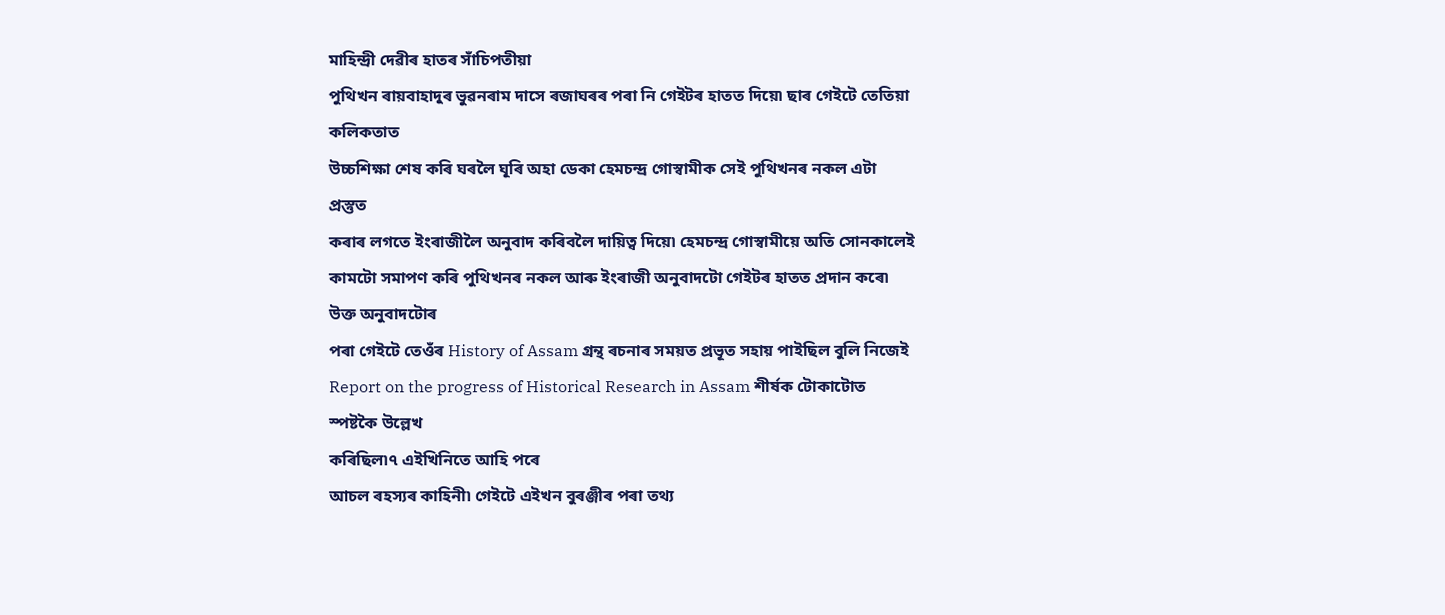মাহিন্দ্ৰী দেৱীৰ হাতৰ সাঁচিপতীয়া
পুথিখন ৰায়বাহাদুৰ ভুৱনৰাম দাসে ৰজাঘৰৰ পৰা নি গেইটৰ হাতত দিয়ে৷ ছাৰ গেইটে তেতিয়া কলিকতাত
উচ্চশিক্ষা শেষ কৰি ঘৰলৈ ঘূৰি অহা ডেকা হেমচন্দ্ৰ গোস্বামীক সেই পুথিখনৰ নকল এটা প্ৰস্তুত
কৰাৰ লগতে ইংৰাজীলৈ অনুবাদ কৰিবলৈ দায়িত্ব দিয়ে৷ হেমচন্দ্ৰ গোস্বামীয়ে অতি সোনকালেই
কামটো সমাপণ কৰি পুথিখনৰ নকল আৰু ইংৰাজী অনুবাদটো গেইটৰ হাতত প্ৰদান কৰে৷ উক্ত অনুবাদটোৰ
পৰা গেইটে তেওঁৰ History of Assam গ্ৰন্থ ৰচনাৰ সময়ত প্ৰভূত সহায় পাইছিল বুলি নিজেই
Report on the progress of Historical Research in Assam শীর্ষক টোকাটোত স্পষ্টকৈ উল্লেখ
কৰিছিল৷৭ এইখিনিতে আহি পৰে
আচল ৰহস্যৰ কাহিনী৷ গেইটে এইখন বুৰঞ্জীৰ পৰা তথ্য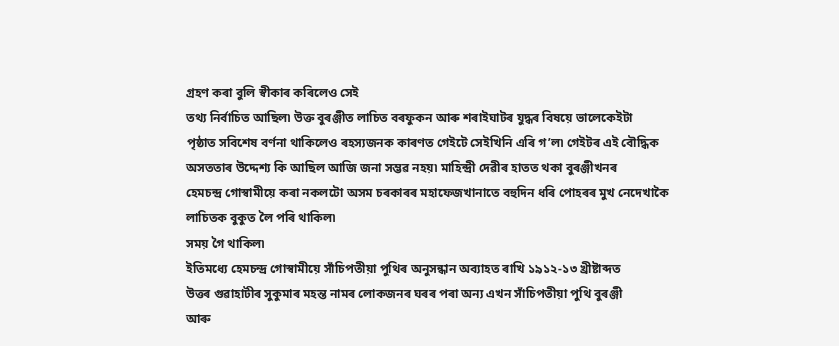গ্ৰহণ কৰা বুলি স্বীকাৰ কৰিলেও সেই
তথ্য নির্বাচিত আছিল৷ উক্ত বুৰঞ্জীত লাচিত বৰফুকন আৰু শৰাইঘাটৰ যুদ্ধৰ বিষয়ে ভালেকেইটা
পৃষ্ঠাত সবিশেষ বর্ণনা থাকিলেও ৰহস্যজনক কাৰণত গেইটে সেইখিনি এৰি গ’ল৷ গেইটৰ এই বৌদ্ধিক
অসততাৰ উদ্দেশ্য কি আছিল আজি জনা সম্ভৱ নহয়৷ মাহিন্দ্ৰী দেৱীৰ হাতত থকা বুৰঞ্জীখনৰ
হেমচন্দ্ৰ গোস্বামীয়ে কৰা নকলটো অসম চৰকাৰৰ মহাফেজখানাতে বহুদিন ধৰি পোহৰৰ মুখ নেদেখাকৈ
লাচিতক বুকুত লৈ পৰি থাকিল৷
সময় গৈ থাকিল৷
ইতিমধ্যে হেমচন্দ্ৰ গোস্বামীয়ে সাঁচিপতীয়া পুথিৰ অনুসন্ধান অব্যাহত ৰাখি ১৯১২-১৩ খ্ৰীষ্টাব্দত
উত্তৰ গুৱাহাটীৰ সুকুমাৰ মহন্ত নামৰ লোকজনৰ ঘৰৰ পৰা অন্য এখন সাঁচিপতীয়া পুথি বুৰঞ্জী
আৰু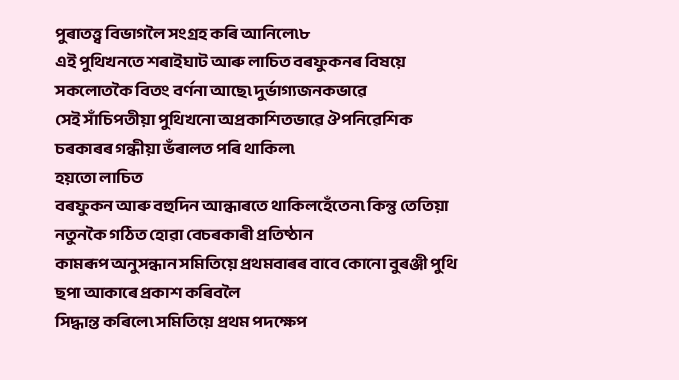পুৰাতত্ত্ব বিভাগলৈ সংগ্ৰহ কৰি আনিলে৷৮
এই পুথিখনতে শৰাইঘাট আৰু লাচিত বৰফুকনৰ বিষয়ে সকলোতকৈ বিতং বর্ণনা আছে৷ দুর্ভাগ্যজনকভাৱে
সেই সাঁচিপতীয়া পুথিখনো অপ্ৰকাশিতভাৱে ঔপনিৱেশিক চৰকাৰৰ গন্ধীয়া ভঁৰালত পৰি থাকিল৷
হয়তো লাচিত
বৰফুকন আৰু বহুদিন আন্ধাৰতে থাকিলহেঁতেন৷ কিন্তু তেতিয়া নতুনকৈ গঠিত হোৱা বেচৰকাৰী প্ৰতিষ্ঠান
কামৰূপ অনুসন্ধান সমিতিয়ে প্ৰথমবাৰৰ বাবে কোনো বুৰঞ্জী পুথি ছপা আকাৰে প্ৰকাশ কৰিবলৈ
সিদ্ধান্ত কৰিলে৷ সমিতিয়ে প্ৰথম পদক্ষেপ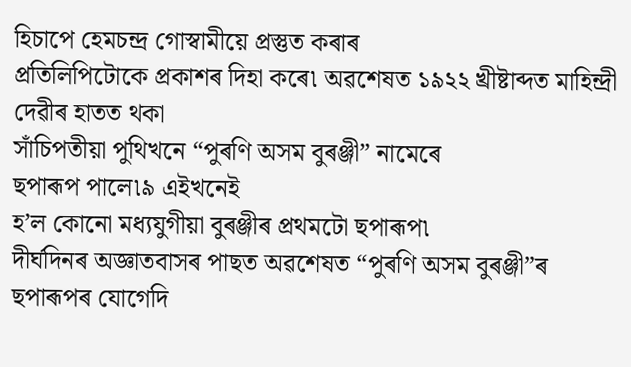হিচাপে হেমচন্দ্ৰ গোস্বামীয়ে প্ৰস্তুত কৰাৰ
প্ৰতিলিপিটোকে প্ৰকাশৰ দিহা কৰে৷ অৱশেষত ১৯২২ খ্ৰীষ্টাব্দত মাহিন্দ্ৰী দেৱীৰ হাতত থকা
সাঁচিপতীয়া পুথিখনে “পুৰণি অসম বুৰঞ্জী” নামেৰে
ছপাৰূপ পালে৷৯ এইখনেই
হ’ল কোনো মধ্যযুগীয়া বুৰঞ্জীৰ প্ৰথমটো ছপাৰূপ৷
দীর্ঘদিনৰ অজ্ঞাতবাসৰ পাছত অৱশেষত “পুৰণি অসম বুৰঞ্জী”ৰ ছপাৰূপৰ যোগেদি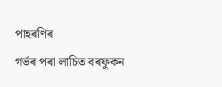পাহৰণিৰ
গর্ভৰ পৰা লাচিত বৰফুকন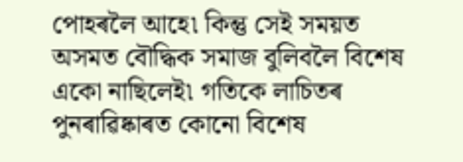পোহৰলৈ আহে৷ কিন্তু সেই সময়ত অসমত বৌদ্ধিক সমাজ বুলিবলৈ বিশেষ
একো নাছিলেই৷ গতিকে লাচিতৰ পুনৰাৱিষ্কাৰত কোনো বিশেষ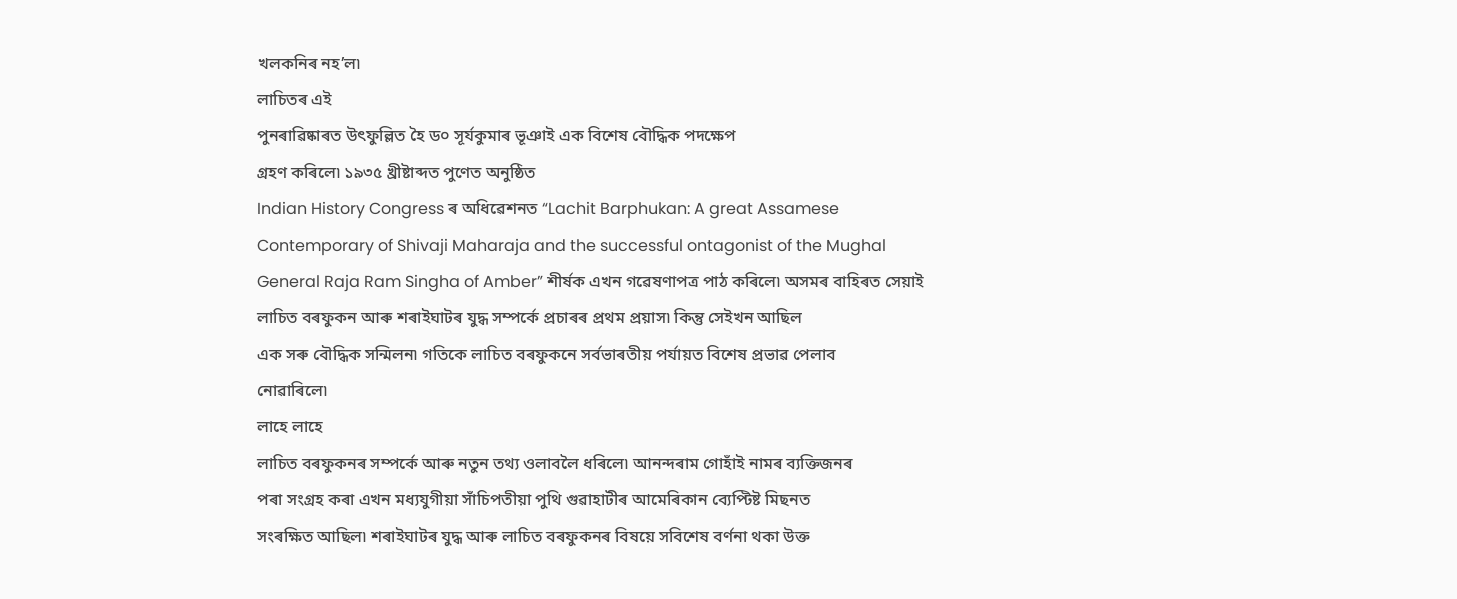খলকনিৰ নহ’ল৷
লাচিতৰ এই
পুনৰাৱিষ্কাৰত উৎফুল্লিত হৈ ড০ সূর্যকুমাৰ ভূঞাই এক বিশেষ বৌদ্ধিক পদক্ষেপ
গ্ৰহণ কৰিলে৷ ১৯৩৫ খ্ৰীষ্টাব্দত পুণেত অনুষ্ঠিত
Indian History Congress ৰ অধিৱেশনত “Lachit Barphukan: A great Assamese
Contemporary of Shivaji Maharaja and the successful ontagonist of the Mughal
General Raja Ram Singha of Amber” শীর্ষক এখন গৱেষণাপত্ৰ পাঠ কৰিলে৷ অসমৰ বাহিৰত সেয়াই
লাচিত বৰফুকন আৰু শৰাইঘাটৰ যুদ্ধ সম্পর্কে প্ৰচাৰৰ প্ৰথম প্ৰয়াস৷ কিন্তু সেইখন আছিল
এক সৰু বৌদ্ধিক সন্মিলন৷ গতিকে লাচিত বৰফুকনে সর্বভাৰতীয় পর্যায়ত বিশেষ প্ৰভাৱ পেলাব
নোৱাৰিলে৷
লাহে লাহে
লাচিত বৰফুকনৰ সম্পর্কে আৰু নতুন তথ্য ওলাবলৈ ধৰিলে৷ আনন্দৰাম গোহাঁই নামৰ ব্যক্তিজনৰ
পৰা সংগ্ৰহ কৰা এখন মধ্যযুগীয়া সাঁচিপতীয়া পুথি গুৱাহাটীৰ আমেৰিকান ব্যেপ্টিষ্ট মিছনত
সংৰক্ষিত আছিল৷ শৰাইঘাটৰ যুদ্ধ আৰু লাচিত বৰফুকনৰ বিষয়ে সবিশেষ বর্ণনা থকা উক্ত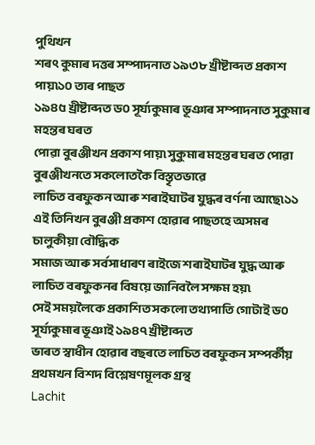পুথিখন
শৰৎ কুমাৰ দত্তৰ সম্পাদনাত ১৯৩৮ খ্ৰীষ্টাব্দত প্ৰকাশ পায়৷১০ তাৰ পাছত
১৯৪৫ খ্ৰীষ্টাব্দত ড০ সূর্য্যকুমাৰ ভূঞাৰ সম্পাদনাত সুকুমাৰ মহন্তৰ ঘৰত
পোৱা বুৰঞ্জীখন প্ৰকাশ পায়৷ সুকুমাৰ মহন্তৰ ঘৰত পোৱা বুৰঞ্জীখনতে সকলোতকৈ বিস্তৃতভাৱে
লাচিত বৰফুকন আৰু শৰাইঘাটৰ যুদ্ধৰ বর্ণনা আছে৷১১ এই তিনিখন বুৰঞ্জী প্ৰকাশ হোৱাৰ পাছতহে অসমৰ চালুকীয়া বৌদ্ধিক
সমাজ আৰু সর্বসাধাৰণ ৰাইজে শৰাইঘাটৰ যুদ্ধ আৰু লাচিত বৰফুকনৰ বিষয়ে জানিবলৈ সক্ষম হয়৷
সেই সময়লৈকে প্ৰকাশিত সকলো তথ্যপাতি গোটাই ড০ সূর্য্যকুমাৰ ভূঞাই ১৯৪৭ খ্ৰীষ্টাব্দত
ভাৰত স্বাধীন হোৱাৰ বছৰতে লাচিত বৰফুকন সম্পর্কীয় প্ৰথমখন বিশদ বিশ্লেষণমূলক গ্ৰন্থ
Lachit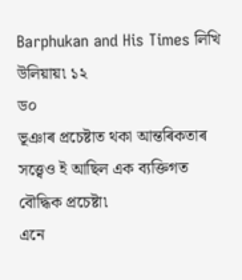Barphukan and His Times লিখি উলিয়ায়৷ ১২
ড০
ভূঞাৰ প্ৰচেষ্টাত থকা আন্তৰিকতাৰ সত্ত্বেও ই আছিল এক ব্যক্তিগত বৌদ্ধিক প্ৰচেষ্টা৷
এনে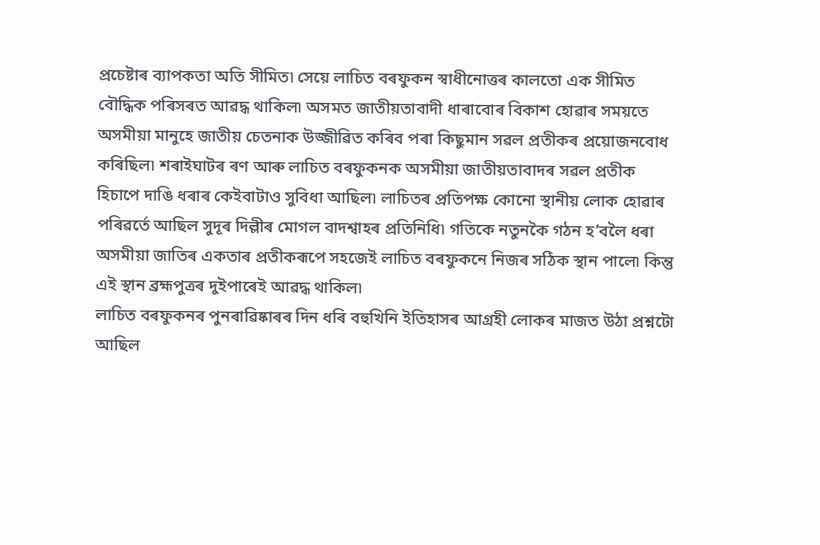প্ৰচেষ্টাৰ ব্যাপকতা অতি সীমিত৷ সেয়ে লাচিত বৰফুকন স্বাধীনোত্তৰ কালতো এক সীমিত
বৌদ্ধিক পৰিসৰত আৱদ্ধ থাকিল৷ অসমত জাতীয়তাবাদী ধাৰাবোৰ বিকাশ হোৱাৰ সময়তে
অসমীয়া মানুহে জাতীয় চেতনাক উজ্জীৱিত কৰিব পৰা কিছুমান সৱল প্ৰতীকৰ প্ৰয়োজনবোধ কৰিছিল৷ শৰাইঘাটৰ ৰণ আৰু লাচিত বৰফুকনক অসমীয়া জাতীয়তাবাদৰ সৱল প্ৰতীক হিচাপে দাঙি ধৰাৰ কেইবাটাও সুবিধা আছিল৷ লাচিতৰ প্ৰতিপক্ষ কোনো স্থানীয় লোক হোৱাৰ পৰিৱর্তে আছিল সুদূৰ দিল্লীৰ মোগল বাদশ্বাহৰ প্ৰতিনিধি৷ গতিকে নতুনকৈ গঠন হ’বলৈ ধৰা অসমীয়া জাতিৰ একতাৰ প্ৰতীকৰূপে সহজেই লাচিত বৰফুকনে নিজৰ সঠিক স্থান পালে৷ কিন্তু এই স্থান ব্ৰহ্মপুত্ৰৰ দুইপাৰেই আৱদ্ধ থাকিল৷
লাচিত বৰফুকনৰ পুনৰাৱিষ্কাৰৰ দিন ধৰি বহুখিনি ইতিহাসৰ আগ্ৰহী লোকৰ মাজত উঠা প্ৰশ্নটো আছিল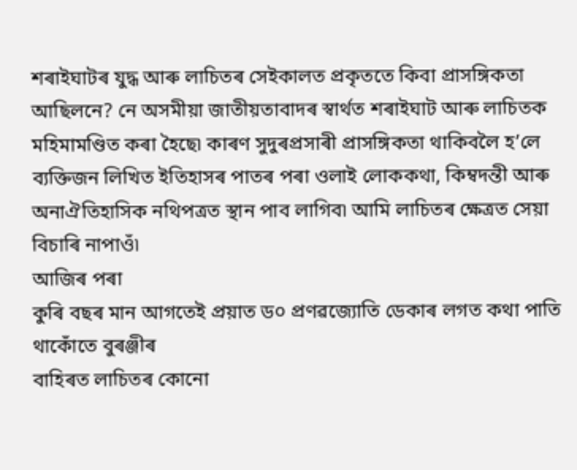শৰাইঘাটৰ যুদ্ধ আৰু লাচিতৰ সেইকালত প্ৰকৃততে কিবা প্ৰাসঙ্গিকতা আছিলনে? নে অসমীয়া জাতীয়তাবাদৰ স্বার্থত শৰাইঘাট আৰু লাচিতক মহিমামণ্ডিত কৰা হৈছে৷ কাৰণ সুদুৰপ্ৰসাৰী প্ৰাসঙ্গিকতা থাকিবলৈ হ’লে ব্যক্তিজন লিখিত ইতিহাসৰ পাতৰ পৰা ওলাই লোককথা, কিম্বদন্তী আৰু অনাঐতিহাসিক নথিপত্ৰত স্থান পাব লাগিব৷ আমি লাচিতৰ ক্ষেত্ৰত সেয়া বিচাৰি নাপাওঁ৷
আজিৰ পৰা
কুৰি বছৰ মান আগতেই প্ৰয়াত ড০ প্ৰণৱজ্যোতি ডেকাৰ লগত কথা পাতি থাকোঁতে বুৰঞ্জীৰ
বাহিৰত লাচিতৰ কোনো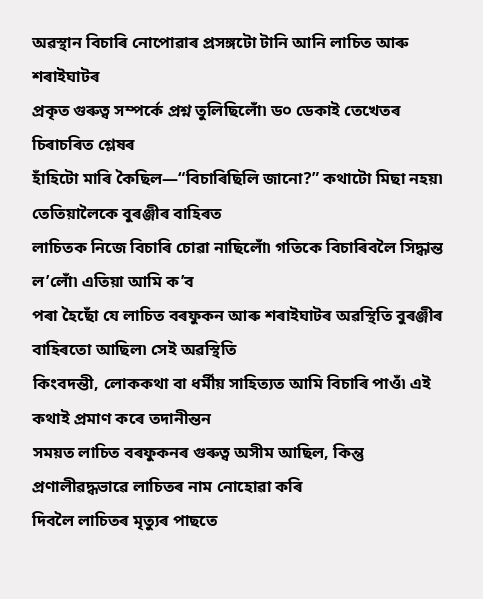অৱস্থান বিচাৰি নোপোৱাৰ প্ৰসঙ্গটো টানি আনি লাচিত আৰু শৰাইঘাটৰ
প্ৰকৃত গুৰুত্ব সম্পর্কে প্ৰশ্ন তুলিছিলোঁ৷ ড০ ডেকাই তেখেতৰ চিৰাচৰিত শ্লেষৰ
হাঁহিটো মাৰি কৈছিল—“বিচাৰিছিলি জানো?” কথাটো মিছা নহয়৷ তেতিয়ালৈকে বুৰঞ্জীৰ বাহিৰত
লাচিতক নিজে বিচাৰি চোৱা নাছিলোঁ৷ গতিকে বিচাৰিবলৈ সিদ্ধান্ত ল’লোঁ৷ এতিয়া আমি ক’ব
পৰা হৈছোঁ যে লাচিত বৰফুকন আৰু শৰাইঘাটৰ অৱস্থিতি বুৰঞ্জীৰ বাহিৰতো আছিল৷ সেই অৱস্থিতি
কিংবদন্তী, লোককথা বা ধর্মীয় সাহিত্যত আমি বিচাৰি পাওঁ৷ এই কথাই প্ৰমাণ কৰে তদানীন্তন
সময়ত লাচিত বৰফুকনৰ গুৰুত্ব অসীম আছিল, কিন্তু প্ৰণালীৱদ্ধভাৱে লাচিতৰ নাম নোহোৱা কৰি
দিবলৈ লাচিতৰ মৃত্যুৰ পাছতে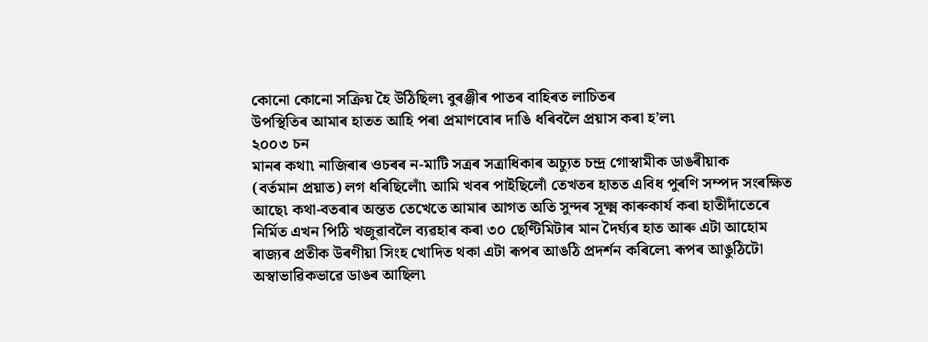কোনো কোনো সক্ৰিয় হৈ উঠিছিল৷ বুৰঞ্জীৰ পাতৰ বাহিৰত লাচিতৰ
উপস্থিতিৰ আমাৰ হাতত আহি পৰা প্ৰমাণবোৰ দাঙি ধৰিবলৈ প্ৰয়াস কৰা হ’ল৷
২০০৩ চন
মানৰ কথা৷ নাজিৰাৰ ওচৰৰ ন-মাটি সত্ৰৰ সত্ৰাধিকাৰ অচ্যুত চন্দ্ৰ গোস্বামীক ডাঙৰীয়াক
(বর্তমান প্ৰয়াত) লগ ধৰিছিলোঁ৷ আমি খবৰ পাইছিলোঁ তেখতৰ হাতত এবিধ পুৰণি সম্পদ সংৰক্ষিত
আছে৷ কথা-বতৰাৰ অন্তত তেখেতে আমাৰ আগত অতি সুন্দৰ সূক্ষ্ম কাৰুকার্য কৰা হাতীদাঁতেৰে
নির্মিত এখন পিঠি খজুৱাবলৈ ব্যৱহাৰ কৰা ৩০ ছেণ্টিমিটাৰ মান দৈর্ঘ্যৰ হাত আৰু এটা আহোম
ৰাজ্যৰ প্ৰতীক উৰণীয়া সিংহ খোদিত থকা এটা ৰূপৰ আঙঠি প্ৰদর্শন কৰিলে৷ ৰূপৰ আঙুঠিটো
অস্বাভাৱিকভাৱে ডাঙৰ আছিল৷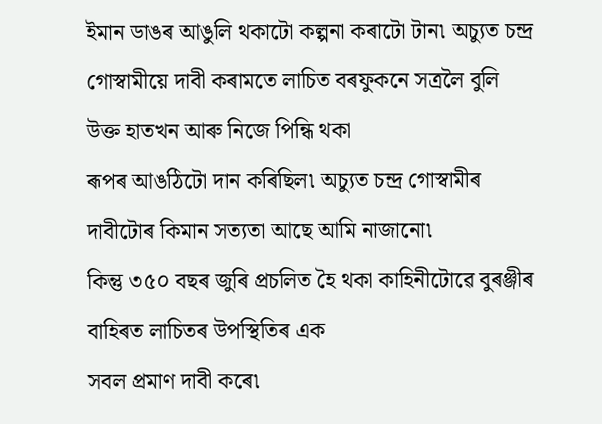ইমান ডাঙৰ আঙুলি থকাটো কল্পনা কৰাটো টান৷ অচ্যুত চন্দ্ৰ
গোস্বামীয়ে দাবী কৰামতে লাচিত বৰফুকনে সত্ৰলৈ বুলি উক্ত হাতখন আৰু নিজে পিন্ধি থকা
ৰূপৰ আঙঠিটো দান কৰিছিল৷ অচ্যুত চন্দ্ৰ গোস্বামীৰ দাবীটোৰ কিমান সত্যতা আছে আমি নাজানো৷
কিন্তু ৩৫০ বছৰ জুৰি প্ৰচলিত হৈ থকা কাহিনীটোৱে বুৰঞ্জীৰ বাহিৰত লাচিতৰ উপস্থিতিৰ এক
সবল প্ৰমাণ দাবী কৰে৷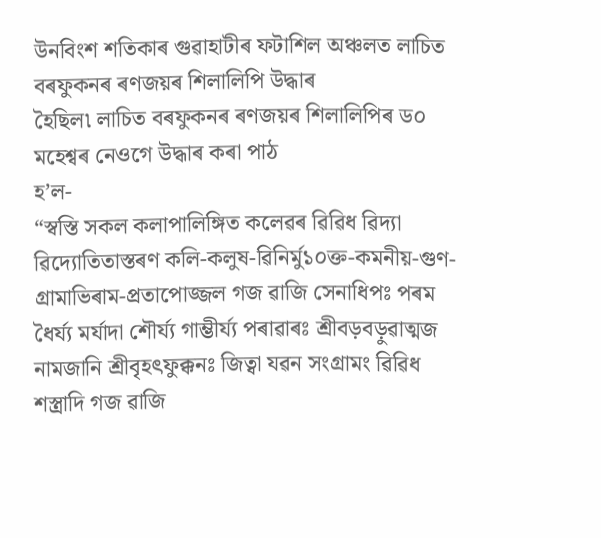উনবিংশ শতিকাৰ গুৱাহাটীৰ ফটাশিল অঞ্চলত লাচিত বৰফুকনৰ ৰণজয়ৰ শিলালিপি উদ্ধাৰ
হৈছিল৷ লাচিত বৰফুকনৰ ৰণজয়ৰ শিলালিপিৰ ড০ মহেশ্বৰ নেওগে উদ্ধাৰ কৰা পাঠ
হ’ল-
“স্বস্তি সকল কলাপালিঙ্গিত কলেৱৰ ৱিৱিধ ৱিদ্যা ৱিদ্যোতিতাস্তৰণ কলি-কলুষ-ৱিনিৰ্মু১০ক্ত-কমনীয়-গুণ-গ্ৰামাভিৰাম-প্ৰতাপোজ্জল গজ ৱাজি সেনাধিপঃ পৰম ধৈৰ্য্য মৰ্যাদা শৌৰ্য্য গাম্ভীৰ্য্য পৰাৱাৰঃ শ্ৰীবড়বড়ুৱাত্মজ নামজানি শ্ৰীবৃহৎফুক্কনঃ জিত্বা যৱন সংগ্ৰামং ৱিৱিধ শস্ত্ৰাদি গজ ৱাজি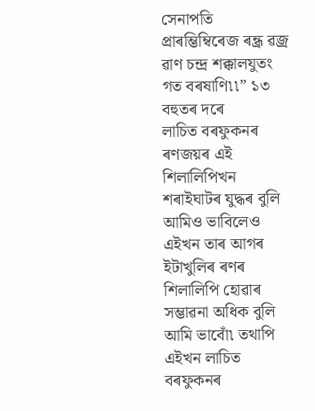সেনাপতি প্ৰাৰম্ভিম্বিৰেজ ৰন্ধ্ৰ ৱজ্ৰ ৱাণ চন্দ্ৰ শক্কালযুতং গত বৰষাণি৷৷” ১৩
বহুতৰ দৰে
লাচিত বৰফুকনৰ ৰণজয়ৰ এই শিলালিপিখন শৰাইঘাটৰ যুদ্ধৰ বুলি আমিও ভাবিলেও এইখন তাৰ আগৰ
ইটাখুলিৰ ৰণৰ শিলালিপি হোৱাৰ সম্ভাৱনা অধিক বুলি আমি ভাবোঁ৷ তথাপি এইখন লাচিত বৰফুকনৰ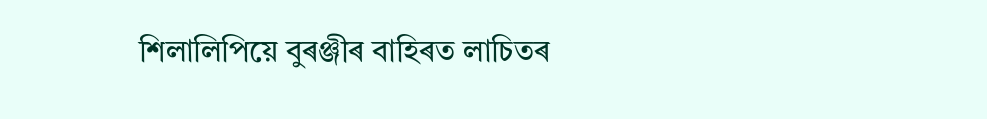শিলালিপিয়ে বুৰঞ্জীৰ বাহিৰত লাচিতৰ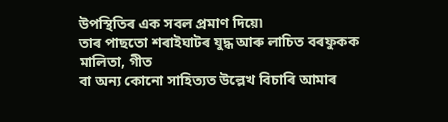উপস্থিতিৰ এক সবল প্ৰমাণ দিয়ে৷
তাৰ পাছতো শৰাইঘাটৰ যুদ্ধ আৰু লাচিত বৰফুকক মালিতা, গীত
বা অন্য কোনো সাহিত্যত উল্লেখ বিচাৰি আমাৰ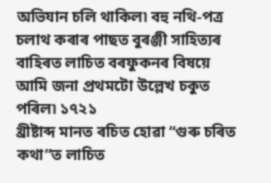অভিযান চলি থাকিল৷ বহু নথি-পত্ৰ চলাথ কৰাৰ পাছত বুৰঞ্জী সাহিত্যৰ বাহিৰত লাচিত বৰফুকনৰ বিষয়ে আমি জনা প্ৰথমটো উল্লেখ চকুত পৰিল৷ ১৭২১
খ্ৰীষ্টাব্দ মানত ৰচিত হোৱা “গুৰু চৰিত কথা”ত লাচিত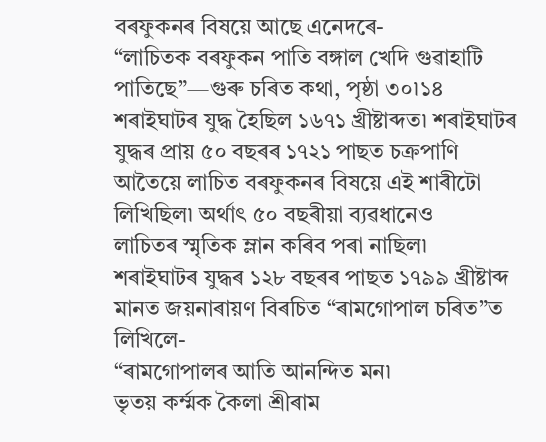বৰফুকনৰ বিষয়ে আছে এনেদৰে-
“লাচিতক বৰফুকন পাতি বঙ্গাল খেদি গুৱাহাটি পাতিছে”—গুৰু চৰিত কথা, পৃষ্ঠা ৩০৷১৪
শৰাইঘাটৰ যুদ্ধ হৈছিল ১৬৭১ খ্ৰীষ্টাব্দত৷ শৰাইঘাটৰ যুদ্ধৰ প্ৰায় ৫০ বছৰৰ ১৭২১ পাছত চক্ৰপাণি আতৈয়ে লাচিত বৰফুকনৰ বিষয়ে এই শাৰীটো লিখিছিল৷ অর্থাৎ ৫০ বছৰীয়া ব্যৱধানেও
লাচিতৰ স্মৃতিক ম্লান কৰিব পৰা নাছিল৷
শৰাইঘাটৰ যুদ্ধৰ ১২৮ বছৰৰ পাছত ১৭৯৯ খ্ৰীষ্টাব্দ মানত জয়নাৰায়ণ বিৰচিত “ৰামগোপাল চৰিত”ত লিখিলে-
“ৰামগোপালৰ আতি আনন্দিত মন৷
ভৃতয় কর্ম্মক কৈলা শ্ৰীৰাম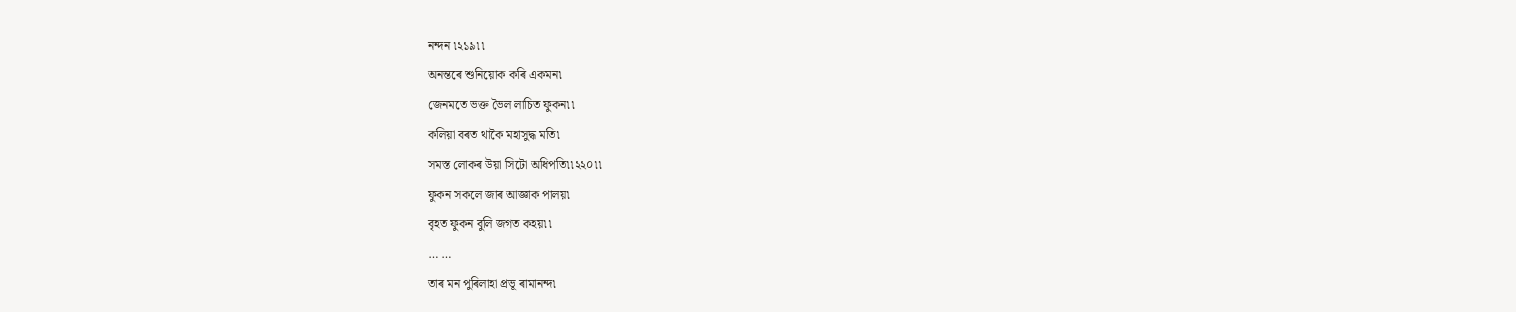নন্দন ৷২১৯৷৷
অনন্তৰে শুনিয়োক কৰি একমন৷
জেনমতে ভক্ত ভৈল লাচিত ফুকন৷৷
কলিয়া বৰত থাকৈ মহাসুদ্ধ মতি৷
সমস্ত লোকৰ উয়া সিটো অধিপতি৷৷২২০৷৷
ফুকন সকলে জাৰ আজ্ঞাক পালয়৷
বৃহত ফুকন বুলি জগত কহয়৷৷
… …
তাৰ মন পুৰিলাহা প্ৰভূ ৰামানন্দ৷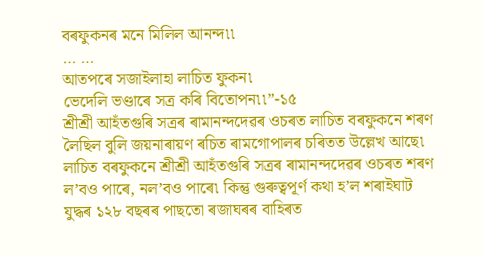বৰফুকনৰ মনে মিলিল আনন্দ৷৷
… …
আতপৰে সজাইলাহা লাচিত ফুকন৷
ভেদেলি ভণ্ডাৰে সত্ৰ কৰি বিতোপন৷৷”-১৫
শ্ৰীশ্ৰী আহঁতগুৰি সত্ৰৰ ৰামানন্দদেৱৰ ওচৰত লাচিত বৰফুকনে শৰণ লৈছিল বুলি জয়নাৰায়ণ ৰচিত ৰামগোপালৰ চৰিতত উল্লেখ আছে৷ লাচিত বৰফুকনে শ্ৰীশ্ৰী আহঁতগুৰি সত্ৰৰ ৰামানন্দদেৱৰ ওচৰত শৰণ ল’বও পাৰে, নল’বও পাৰে৷ কিন্তু গুৰুত্বপূর্ণ কথা হ’ল শৰাইঘাট যুদ্ধৰ ১২৮ বছৰৰ পাছতো ৰজাঘৰৰ বাহিৰত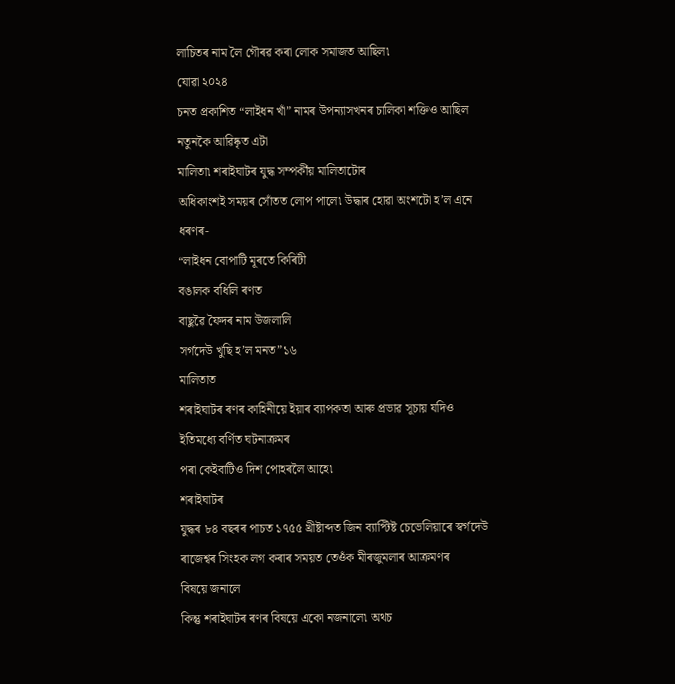লাচিতৰ নাম লৈ গৌৰৱ কৰা লোক সমাজত আছিল৷
যোৱা ২০২৪
চনত প্ৰকাশিত “লাইধন খাঁ” নামৰ উপন্যাসখনৰ চালিকা শক্তিও আছিল নতুনকৈ আৱিষ্কৃত এটা
মালিতা৷ শৰাইঘাটৰ যুদ্ধ সম্পর্কীয় মালিতাটোৰ
অধিকাংশই সময়ৰ সোঁতত লোপ পালে৷ উদ্ধাৰ হোৱা অংশটো হ’ল এনে ধৰণৰ-
“লাইধন বোপাটি মূৰতে কিৰিটী
বঙালক বধিলি ৰণত
বাছুৱৈ ফৈদৰ নাম উজলালি
সর্গদেউ খুছি হ’ল মনত”১৬
মালিতাত
শৰাইঘাটৰ ৰণৰ কাহিনীয়ে ইয়াৰ ব্যাপকতা আৰু প্ৰভাৱ সূচায় যদিও ইতিমধ্যে বর্ণিত ঘটনাক্ৰমৰ
পৰা কেইবাটিও দিশ পোহৰলৈ আহে৷
শৰাইঘাটৰ
যুদ্ধৰ ৮৪ বছৰৰ পাচত ১৭৫৫ খ্ৰীষ্টাব্দত জিন ব্যাপ্টিষ্ট চেভেলিয়াৰে স্বর্গদেউ ৰাজেশ্বৰ সিংহক লগ কৰাৰ সময়ত তেওঁক মীৰজুমলাৰ আক্ৰমণৰ
বিষয়ে জনালে
কিন্তু শৰাইঘাটৰ ৰণৰ বিষয়ে একো নজনালে৷ অথচ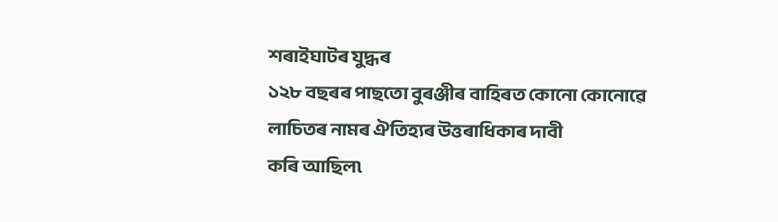শৰাইঘাটৰ যুদ্ধৰ
১২৮ বছৰৰ পাছতো বুৰঞ্জীৰ বাহিৰত কোনো কোনোৱে লাচিতৰ নামৰ ঐতিহ্যৰ উত্তৰাধিকাৰ দাবী
কৰি আছিল৷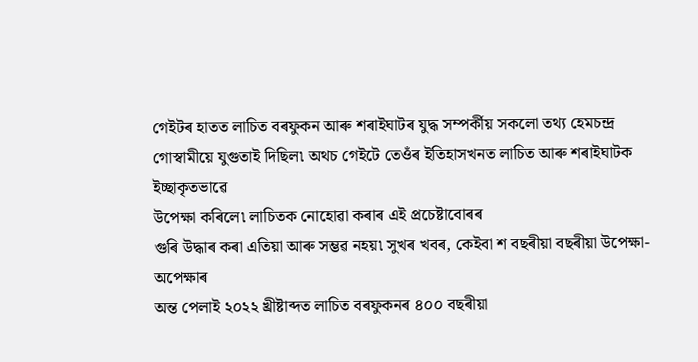গেইটৰ হাতত লাচিত বৰফুকন আৰু শৰাইঘাটৰ যুদ্ধ সম্পর্কীয় সকলো তথ্য হেমচন্দ্ৰ
গোস্বামীয়ে যুগুতাই দিছিল৷ অথচ গেইটে তেওঁৰ ইতিহাসখনত লাচিত আৰু শৰাইঘাটক ইচ্ছাকৃতভাৱে
উপেক্ষা কৰিলে৷ লাচিতক নোহোৱা কৰাৰ এই প্ৰচেষ্টাবোৰৰ
গুৰি উদ্ধাৰ কৰা এতিয়া আৰু সম্ভৱ নহয়৷ সুখৰ খবৰ, কেইবা শ বছৰীয়া বছৰীয়া উপেক্ষা-অপেক্ষাৰ
অন্ত পেলাই ২০২২ খ্ৰীষ্টাব্দত লাচিত বৰফুকনৰ ৪০০ বছৰীয়া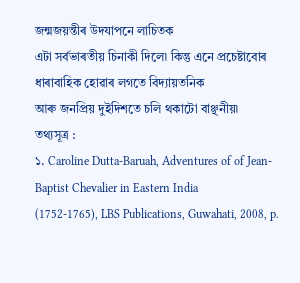জন্মজয়ন্তীৰ উদযাপনে লাচিতক
এটা সর্বভাৰতীয় চিনাকী দিলে৷ কিন্তু এনে প্ৰচেষ্টাবোৰ ধাৰাবাহিক হোৱাৰ লগতে বিদ্যায়তনিক
আৰু জনপ্ৰিয় দুইদিশতে চলি থকাটো বাঞ্ছনীয়৷
তথ্যসূত্ৰ :
১. Caroline Dutta-Baruah, Adventures of of Jean-Baptist Chevalier in Eastern India
(1752-1765), LBS Publications, Guwahati, 2008, p.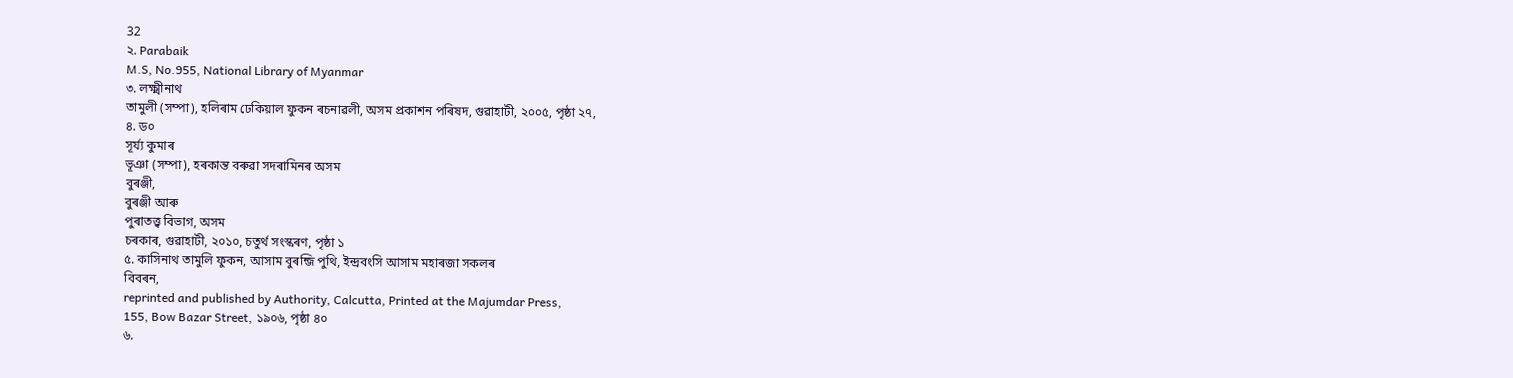32
২. Parabaik
M.S, No.955, National Library of Myanmar
৩. লক্ষ্মীনাথ
তামুলী (সম্পা), হলিৰাম ঢেকিয়াল ফুকন ৰচনাৱলী, অসম প্ৰকাশন পৰিষদ, গুৱাহাটী, ২০০৫, পৃষ্ঠা ২৭,
৪. ড০
সূর্য্য কুমাৰ
ভূঞা (সম্পা), হৰকান্ত বৰুৱা সদৰামিনৰ অসম
বুৰঞ্জী,
বুৰঞ্জী আৰু
পুৰাতত্ত্ব বিভাগ, অসম
চৰকাৰ, গুৱাহাটী, ২০১০, চতুর্থ সংস্কৰণ, পৃষ্ঠা ১
৫. কাসিনাথ তামুলি ফুকন, আসাম বুৰন্জি পুথি, ইন্দ্ৰবংসি আসাম মহাৰজা সকলৰ
বিবৰন,
reprinted and published by Authority, Calcutta, Printed at the Majumdar Press,
155, Bow Bazar Street, ১৯০৬, পৃষ্ঠা ৪০
৬.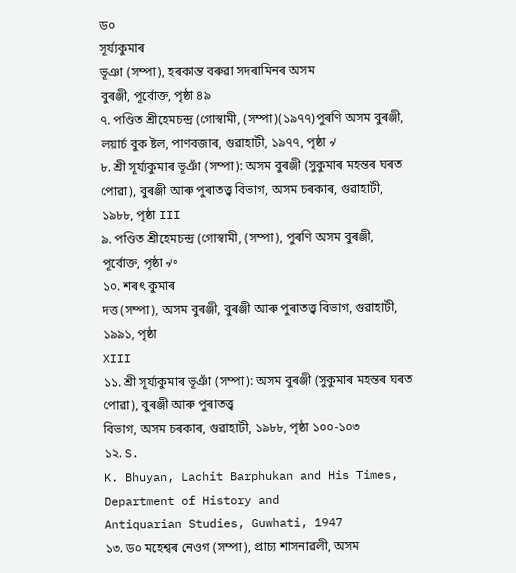ড০
সূর্য্যকুমাৰ
ভূঞা (সম্পা), হৰকান্ত বৰুৱা সদৰামিনৰ অসম
বুৰঞ্জী, পূর্বোক্ত, পৃষ্ঠা ৪৯
৭. পণ্ডিত শ্ৰীহেমচন্দ্ৰ (গোস্বামী, (সম্পা)(১৯৭৭)পুৰণি অসম বুৰঞ্জী, লয়ার্চ বুক ষ্টল, পাণবজাৰ, গুৱাহাটী, ১৯৭৭, পৃষ্ঠা ৵
৮. শ্ৰী সূর্য্যকুমাৰ ভূঞাঁ (সম্পা): অসম বুৰঞ্জী (সুকুমাৰ মহন্তৰ ঘৰত
পোৱা), বুৰঞ্জী আৰু পুৰাতত্ত্ব বিভাগ, অসম চৰকাৰ, গুৱাহাটী, ১৯৮৮, পৃষ্ঠা III
৯. পণ্ডিত শ্ৰীহেমচন্দ্ৰ (গোস্বামী, (সম্পা), পুৰণি অসম বুৰঞ্জী, পূর্বোক্ত, পৃষ্ঠা ৵৽
১০. শৰৎ কুমাৰ
দত্ত (সম্পা), অসম বুৰঞ্জী, বুৰঞ্জী আৰু পুৰাতত্ত্ব বিভাগ, গুৱাহাটী, ১৯৯১, পৃষ্ঠা
XIII
১১. শ্ৰী সূর্য্যকুমাৰ ভূঞাঁ (সম্পা): অসম বুৰঞ্জী (সুকুমাৰ মহন্তৰ ঘৰত
পোৱা), বুৰঞ্জী আৰু পুৰাতত্ত্ব
বিভাগ, অসম চৰকাৰ, গুৱাহাটী, ১৯৮৮, পৃষ্ঠা ১০০-১০৩
১২. S.
K. Bhuyan, Lachit Barphukan and His Times, Department of History and
Antiquarian Studies, Guwhati, 1947
১৩. ড০ মহেশ্বৰ নেওগ (সম্পা), প্ৰাচ্য শাসনাৱলী, অসম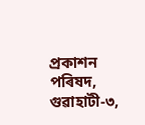প্ৰকাশন পৰিষদ, গুৱাহাটী-৩,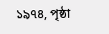১৯৭৪, পৃষ্ঠা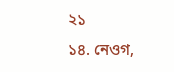২১
১৪. নেওগ,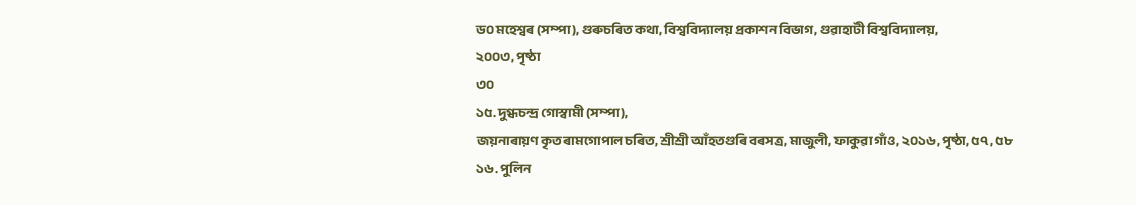ড০ মহেশ্বৰ (সম্পা), গুৰুচৰিত কথা, বিশ্ববিদ্যালয় প্ৰকাশন বিভাগ, গুৱাহাটী বিশ্ববিদ্যালয়,
২০০৩, পৃষ্ঠা
৩০
১৫. দুগ্ধচন্দ্ৰ গোস্বামী (সম্পা),
জয়নাৰায়ণ কৃত ৰামগোপাল চৰিত, শ্ৰীশ্ৰী আঁহতগুৰি বৰসত্ৰ, মাজুলী, ফাকুৱা গাঁও, ২০১৬, পৃষ্ঠা, ৫৭, ৫৮
১৬. পুলিন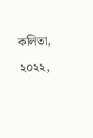কলিতা, ২০২২,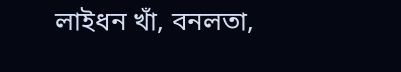লাইধন খাঁ, বনলতা,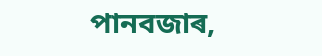পানবজাৰ,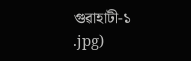গুৱাহাটী-১
.jpg)